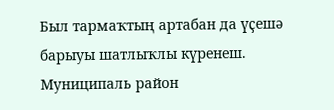Был тармаҡтың артабан да үҫешә барыуы шатлыҡлы күренеш. Муниципаль район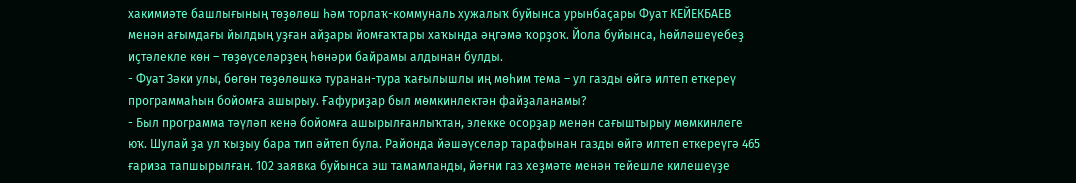хакимиәте башлығының төҙөлөш һәм торлаҡ-коммуналь хужалыҡ буйынса урынбаҫары Фуат КЕЙЕКБАЕВ менән ағымдағы йылдың уҙған айҙары йомғаҡтары хаҡында әңгәмә ҡорҙоҡ. Йола буйынса, һөйләшеүебеҙ иҫтәлекле көн – төҙөүселәрҙең һөнәри байрамы алдынан булды.
- Фуат Зәки улы, бөгөн төҙөлөшкә туранан-тура ҡағылышлы иң мөһим тема – ул газды өйгә илтеп еткереү программаһын бойомға ашырыу. Ғафуриҙар был мөмкинлектән файҙаланамы?
- Был программа тәүләп кенә бойомға ашырылғанлыҡтан, элекке осорҙар менән сағыштырыу мөмкинлеге юҡ. Шулай ҙа ул ҡыҙыу бара тип әйтеп була. Районда йәшәүселәр тарафынан газды өйгә илтеп еткереүгә 465 ғариза тапшырылған. 102 заявка буйынса эш тамамланды, йәғни газ хеҙмәте менән тейешле килешеүҙе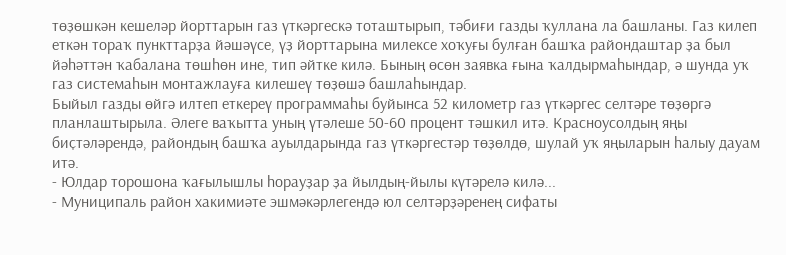төҙөшкән кешеләр йорттарын газ үткәргескә тоташтырып, тәбиғи газды ҡуллана ла башланы. Газ килеп еткән тораҡ пункттарҙа йәшәүсе, үҙ йорттарына милексе хоҡуғы булған башҡа райондаштар ҙа был йәһәттән ҡабалана төшһөн ине, тип әйтке килә. Бының өсөн заявка ғына ҡалдырмаһындар, ә шунда уҡ газ системаһын монтажлауға килешеү төҙөшә башлаһындар.
Быйыл газды өйгә илтеп еткереү программаһы буйынса 52 километр газ үткәргес селтәре төҙөргә планлаштырыла. Әлеге ваҡытта уның үтәлеше 50-60 процент тәшкил итә. Красноусолдың яңы биҫтәләрендә, райондың башҡа ауылдарында газ үткәргестәр төҙөлдө, шулай уҡ яңыларын һалыу дауам итә.
- Юлдар торошона ҡағылышлы һорауҙар ҙа йылдың-йылы күтәрелә килә...
- Муниципаль район хакимиәте эшмәкәрлегендә юл селтәрҙәренең сифаты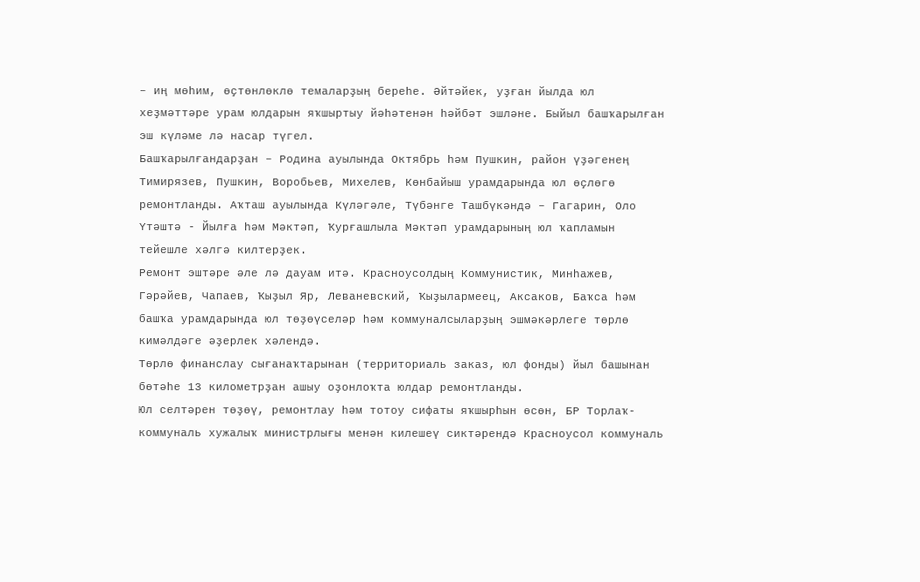– иң мөһим, өҫтөнлөклө темаларҙың береһе. Әйтәйек, уҙған йылда юл хеҙмәттәре урам юлдарын яҡшыртыу йәһәтенән һәйбәт эшләне. Быйыл башҡарылған эш күләме лә насар түгел.
Башҡарылғандарҙан – Родина ауылында Октябрь һәм Пушкин, район үҙәгенең Тимирязев, Пушкин, Воробьев, Михелев, Көнбайыш урамдарында юл өҫлөгө ремонтланды. Аҡташ ауылында Күләгәле, Түбәнге Ташбүкәндә – Гагарин, Оло Үтәштә - Йылға һәм Мәктәп, Ҡурғашлыла Мәктәп урамдарының юл ҡапламын тейешле хәлгә килтерҙек.
Ремонт эштәре әле лә дауам итә. Красноусолдың Коммунистик, Минһажев, Гәрәйев, Чапаев, Ҡыҙыл Яр, Леваневский, Ҡыҙылармеец, Аксаков, Баҡса һәм башҡа урамдарында юл төҙөүселәр һәм коммуналсыларҙың эшмәкәрлеге төрлө кимәлдәге әҙерлек хәлендә.
Төрлө финанслау сығанаҡтарынан (территориаль заказ, юл фонды) йыл башынан бөтәһе 13 километрҙан ашыу оҙонлоҡта юлдар ремонтланды.
Юл селтәрен төҙөү, ремонтлау һәм тотоу сифаты яҡшырһын өсөн, БР Торлаҡ-коммуналь хужалыҡ министрлығы менән килешеү сиктәрендә Красноусол коммуналь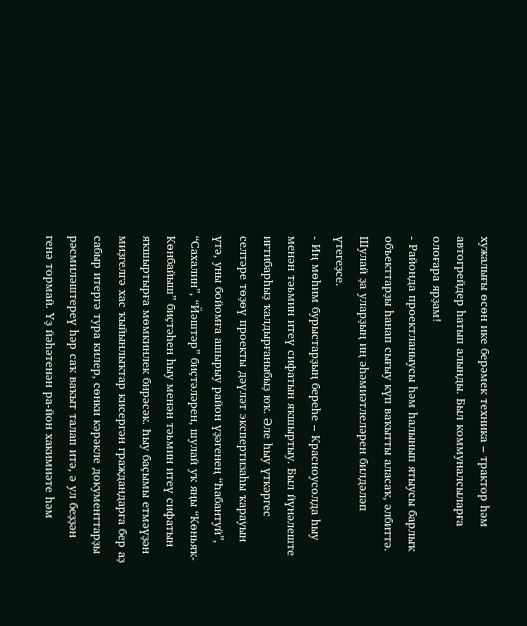хужалығы өсөн ике берәмек техника – трактор һәм автогрейдер һатып алынды. Был коммуналсыларға олоғара ярҙам!
- Районда проектланыусы һәм һалынып ятыусы барлыҡ объекттарҙы һанап сығыу күп ваҡытты аласаҡ, әлбиттә. Шулай ҙа уларҙың иң әһәмиәтлеләрен билдәләп үтегеҙсе.
- Иң мөһим бурыстарҙың береһе – Красноусолда һыу менән тәьмин итеү сифатын яҡшыртыу. Был йүнәлеште иғтибарһыҙ ҡалдырғаныбыҙ юҡ. Әле һыу үткәргес селтәре төҙөү проекты дәүләт экспертизаһы ҡарауын үтә, уны бойомға ашырыу район үҙәгенең “Һабантуй”, “Сахалин”, “Йәштәр” биҫтәләрен, шулай уҡ яңы “Көньяҡ-Көнбайыш” биҫтәһен һыу менән тәьмин итеү сифатын яҡшыртырға мөмкинлек бирәсәк. Һыу баҫымы етмәүҙән миҙгелгә хас ҡыйынлыҡтар кисергән граждандарға бер аҙ сабыр итергә тура килер, сөнки кәрәкле документтарҙы рәсмиләштереү һәр саҡ ваҡыт талап итә, ә ул беҙҙән генә тормай. Үҙ йәһәтенән ра-йон хакимиәте һәм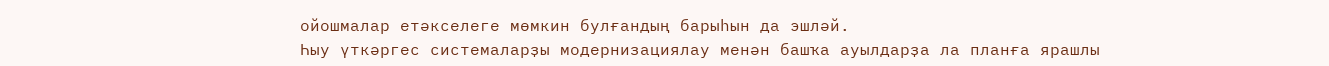ойошмалар етәкселеге мөмкин булғандың барыһын да эшләй.
Һыу үткәргес системаларҙы модернизациялау менән башҡа ауылдарҙа ла планға ярашлы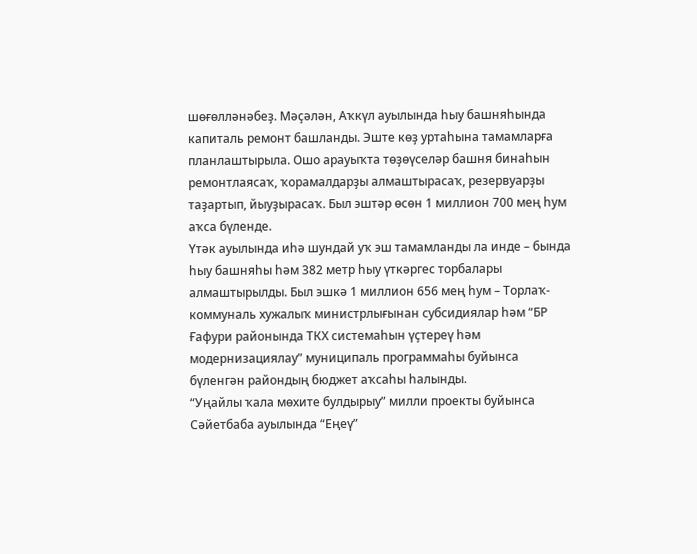шөғөлләнәбеҙ. Мәҫәлән, Аҡкүл ауылында һыу башняһында капиталь ремонт башланды. Эште көҙ уртаһына тамамларға планлаштырыла. Ошо арауыҡта төҙөүселәр башня бинаһын ремонтлаясаҡ, ҡорамалдарҙы алмаштырасаҡ, резервуарҙы таҙартып, йыуҙырасаҡ. Был эштәр өсөн 1 миллион 700 мең һум аҡса бүленде.
Үтәк ауылында иһә шундай уҡ эш тамамланды ла инде – бында һыу башняһы һәм 382 метр һыу үткәргес торбалары алмаштырылды. Был эшкә 1 миллион 656 мең һум – Торлаҡ-коммуналь хужалыҡ министрлығынан субсидиялар һәм “БР Ғафури районында ТКХ системаһын үҫтереү һәм модернизациялау” муниципаль программаһы буйынса бүленгән райондың бюджет аҡсаһы һалынды.
“Уңайлы ҡала мөхите булдырыу” милли проекты буйынса Сәйетбаба ауылында “Еңеү”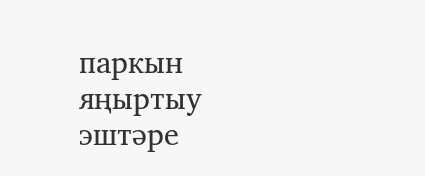паркын яңыртыу эштәре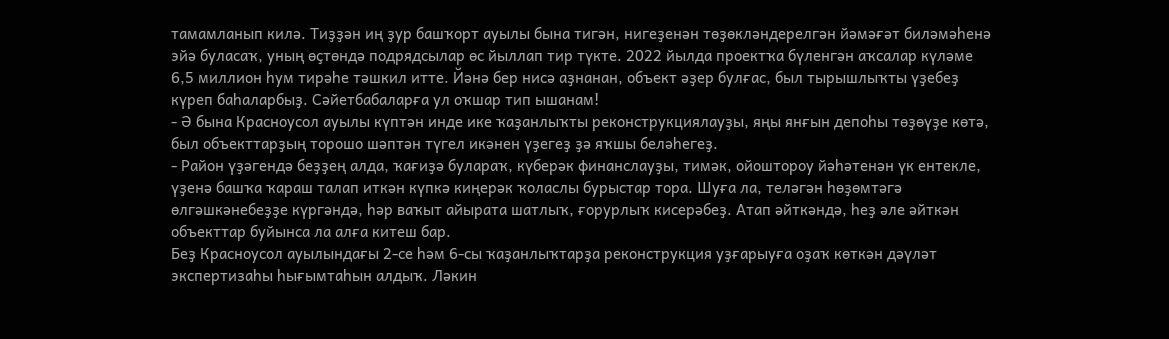тамамланып килә. Тиҙҙән иң ҙур башҡорт ауылы бына тигән, нигеҙенән төҙөкләндерелгән йәмәғәт биләмәһенә эйә буласаҡ, уның өҫтөндә подрядсылар өс йыллап тир түкте. 2022 йылда проектҡа бүленгән аҡсалар күләме 6,5 миллион һум тирәһе тәшкил итте. Йәнә бер нисә аҙнанан, объект әҙер булғас, был тырышлыҡты үҙебеҙ күреп баһаларбыҙ. Сәйетбабаларға ул оҡшар тип ышанам!
- Ә бына Красноусол ауылы күптән инде ике ҡаҙанлыҡты реконструкциялауҙы, яңы янғын депоһы төҙөүҙе көтә, был объекттарҙың торошо шәптән түгел икәнен үҙегеҙ ҙә яҡшы беләһегеҙ.
- Район үҙәгендә беҙҙең алда, ҡағиҙә булараҡ, күберәк финанслауҙы, тимәк, ойоштороу йәһәтенән үк ентекле, үҙенә башҡа ҡараш талап иткән күпкә киңерәк ҡоласлы бурыстар тора. Шуға ла, теләгән һөҙөмтәгә өлгәшкәнебеҙҙе күргәндә, һәр ваҡыт айырата шатлыҡ, ғорурлыҡ кисерәбеҙ. Атап әйткәндә, һеҙ әле әйткән объекттар буйынса ла алға китеш бар.
Беҙ Красноусол ауылындағы 2-се һәм 6-сы ҡаҙанлыҡтарҙа реконструкция уҙғарыуға оҙаҡ көткән дәүләт экспертизаһы һығымтаһын алдыҡ. Ләкин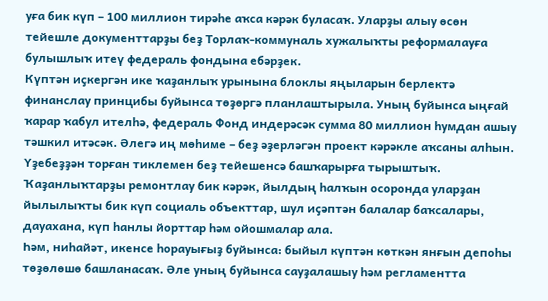уға бик күп – 100 миллион тирәһе аҡса кәрәк буласаҡ. Уларҙы алыу өсөн тейешле документтарҙы беҙ Торлаҡ-коммуналь хужалыҡты реформалауға булышлыҡ итеү федераль фондына ебәрҙек.
Күптән иҫкергән ике ҡаҙанлыҡ урынына блоклы яңыларын берлектә финанслау принцибы буйынса төҙөргә планлаштырыла. Уның буйынса ыңғай ҡарар ҡабул ителһә, федераль Фонд индерәсәк сумма 80 миллион һумдан ашыу тәшкил итәсәк. Әлегә иң мөһиме – беҙ әҙерләгән проект кәрәкле аҡсаны алһын. Үҙебеҙҙән торған тиклемен беҙ тейешенсә башҡарырға тырыштыҡ.
Ҡаҙанлыҡтарҙы ремонтлау бик кәрәк, йылдың һалҡын осоронда уларҙан йылылыҡты бик күп социаль объекттар, шул иҫәптән балалар баҡсалары, дауахана, күп һанлы йорттар һәм ойошмалар ала.
Һәм, ниһайәт, икенсе һорауығыҙ буйынса: быйыл күптән көткән янғын депоһы төҙөлөшө башланасаҡ. Әле уның буйынса сауҙалашыу һәм регламентта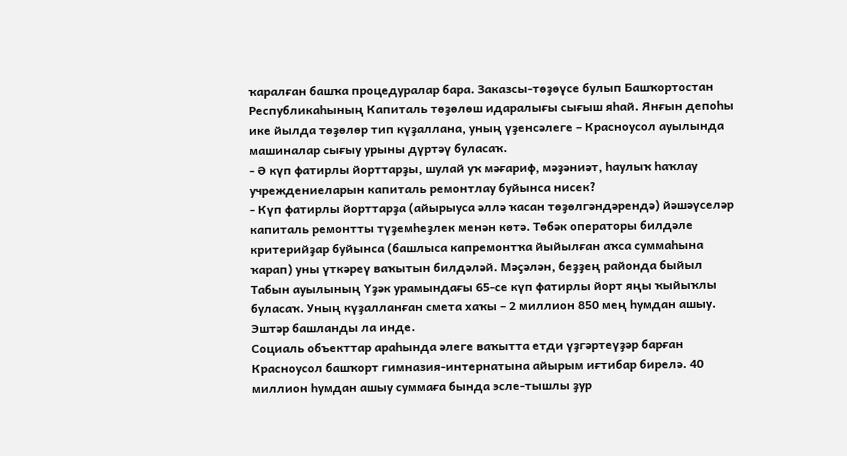ҡаралған башҡа процедуралар бара. Заказсы-төҙөүсе булып Башҡортостан Республикаһының Капиталь төҙөлөш идаралығы сығыш яһай. Янғын депоһы ике йылда төҙөлөр тип күҙаллана, уның үҙенсәлеге – Красноусол ауылында машиналар сығыу урыны дүртәү буласаҡ.
- Ә күп фатирлы йорттарҙы, шулай уҡ мәғариф, мәҙәниәт, һаулыҡ һаҡлау учреждениеларын капиталь ремонтлау буйынса нисек?
- Күп фатирлы йорттарҙа (айырыуса әллә ҡасан төҙөлгәндәрендә) йәшәүселәр капиталь ремонтты түҙемһеҙлек менән көтә. Төбәк операторы билдәле критерийҙар буйынса (башлыса капремонтҡа йыйылған аҡса суммаһына ҡарап) уны үткәреү ваҡытын билдәләй. Мәҫәлән, беҙҙең районда быйыл Табын ауылының Үҙәк урамындағы 65-се күп фатирлы йорт яңы ҡыйыҡлы буласаҡ. Уның күҙалланған смета хаҡы – 2 миллион 850 мең һумдан ашыу. Эштәр башланды ла инде.
Социаль объекттар араһында әлеге ваҡытта етди үҙгәртеүҙәр барған Красноусол башҡорт гимназия-интернатына айырым иғтибар бирелә. 40 миллион һумдан ашыу суммаға бында эсле-тышлы ҙур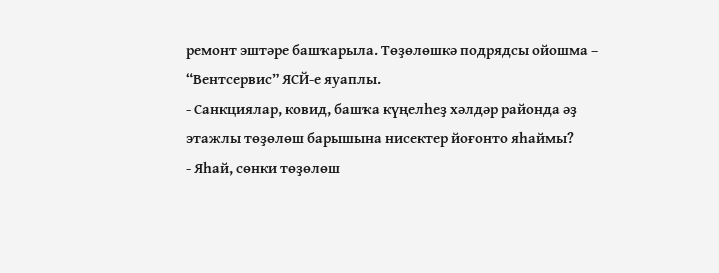ремонт эштәре башҡарыла. Төҙөлөшкә подрядсы ойошма – “Вентсервис” ЯСЙ-е яуаплы.
- Санкциялар, ковид, башҡа күңелһеҙ хәлдәр районда әҙ этажлы төҙөлөш барышына нисектер йоғонто яһаймы?
- Яһай, сөнки төҙөлөш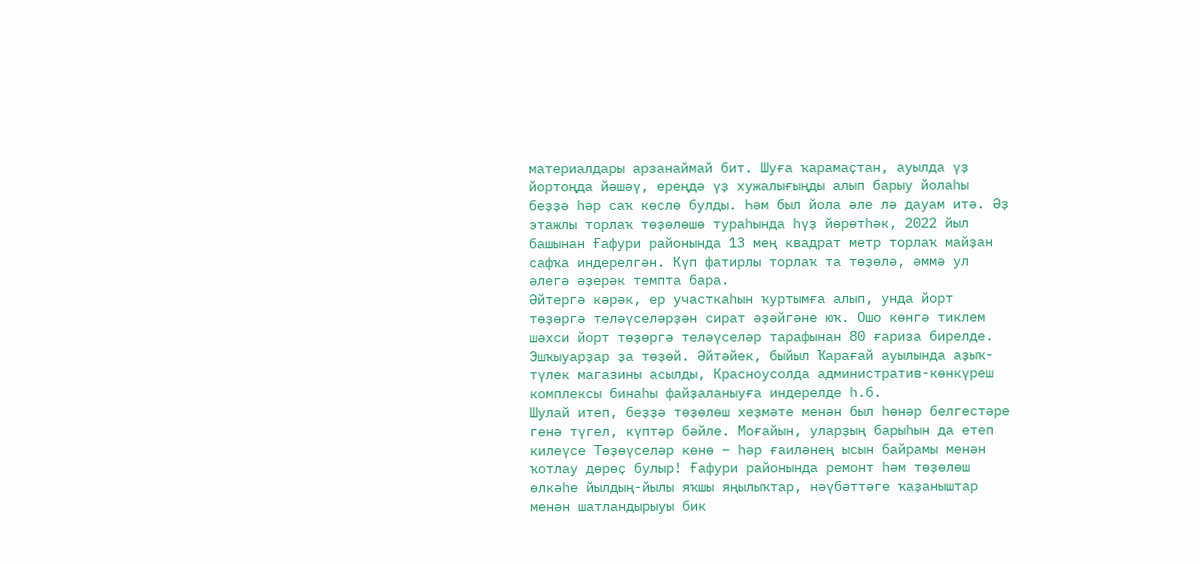материалдары арзанаймай бит. Шуға ҡарамаҫтан, ауылда үҙ йортоңда йәшәү, ереңдә үҙ хужалығыңды алып барыу йолаһы беҙҙә һәр саҡ көслө булды. Һәм был йола әле лә дауам итә. Әҙ этажлы торлаҡ төҙөлөшө тураһында һүҙ йөрөтһәк, 2022 йыл башынан Ғафури районында 13 мең квадрат метр торлаҡ майҙан сафҡа индерелгән. Күп фатирлы торлаҡ та төҙөлә, әммә ул әлегә әҙерәк темпта бара.
Әйтергә кәрәк, ер участкаһын ҡуртымға алып, унда йорт төҙөргә теләүселәрҙән сират әҙәйгәне юҡ. Ошо көнгә тиклем шәхси йорт төҙөргә теләүселәр тарафынан 80 ғариза бирелде.
Эшҡыуарҙар ҙа төҙөй. Әйтәйек, быйыл Ҡарағай ауылында аҙыҡ-түлек магазины асылды, Красноусолда административ-көнкүреш комплексы бинаһы файҙаланыуға индерелде һ.б.
Шулай итеп, беҙҙә төҙөлөш хеҙмәте менән был һөнәр белгестәре генә түгел, күптәр бәйле. Моғайын, уларҙың барыһын да етеп килеүсе Төҙөүселәр көнө – һәр ғаиләнең ысын байрамы менән ҡотлау дөрөҫ булыр! Ғафури районында ремонт һәм төҙөлөш өлкәһе йылдың-йылы яҡшы яңылыҡтар, нәүбәттәге ҡаҙаныштар менән шатландырыуы бик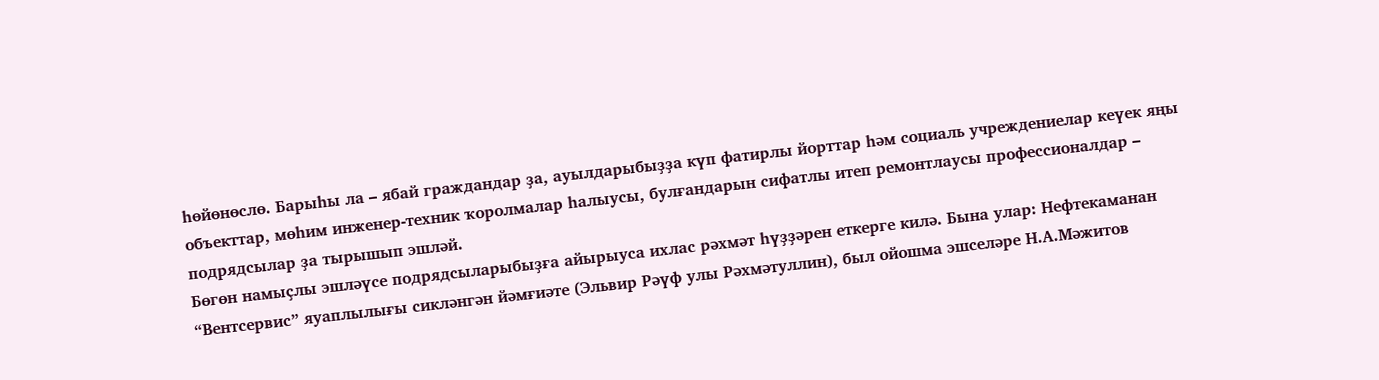һөйөнөслө. Барыһы ла – ябай граждандар ҙа, ауылдарыбыҙҙа күп фатирлы йорттар һәм социаль учреждениелар кеүек яңы объекттар, мөһим инженер-техник ҡоролмалар һалыусы, булғандарын сифатлы итеп ремонтлаусы профессионалдар – подрядсылар ҙа тырышып эшләй.
Бөгөн намыҫлы эшләүсе подрядсыларыбыҙға айырыуса ихлас рәхмәт һүҙҙәрен еткерге килә. Бына улар: Нефтекаманан “Вентсервис” яуаплылығы сикләнгән йәмғиәте (Эльвир Рәүф улы Рәхмәтуллин), был ойошма эшселәре Н.А.Мәжитов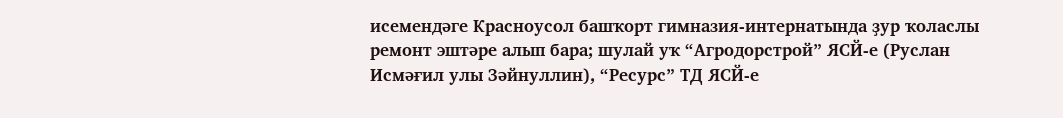исемендәге Красноусол башҡорт гимназия-интернатында ҙур ҡоласлы ремонт эштәре алып бара; шулай уҡ “Агродорстрой” ЯСЙ-е (Руслан Исмәғил улы Зәйнуллин), “Ресурс” ТД ЯСЙ-е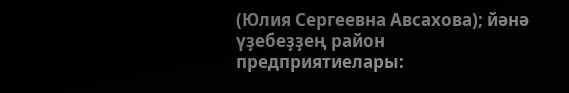(Юлия Сергеевна Авсахова); йәнә үҙебеҙҙең район предприятиелары: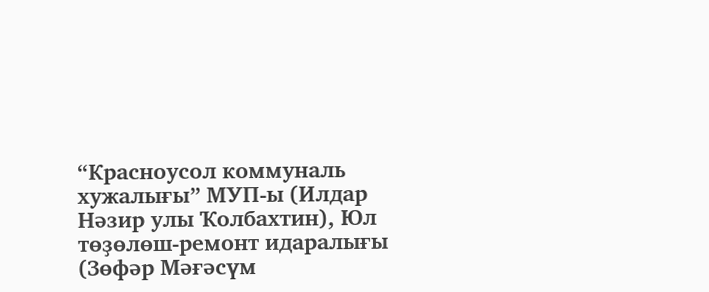“Красноусол коммуналь хужалығы” МУП-ы (Илдар Нәзир улы Ҡолбахтин), Юл төҙөлөш-ремонт идаралығы (Зөфәр Мәғәсүм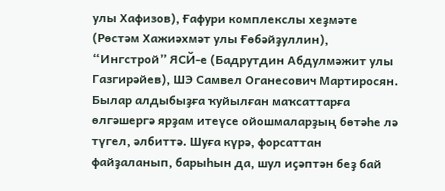улы Хафизов), Ғафури комплекслы хеҙмәте (Рөстәм Хажиәхмәт улы Ғөбәйҙуллин), “Ингстрой” ЯСЙ-е (Бадрутдин Абдулмәжит улы Газгирәйев), ШЭ Самвел Оганесович Мартиросян.
Былар алдыбыҙға ҡуйылған маҡсаттарға өлгәшергә ярҙам итеүсе ойошмаларҙың бөтәһе лә түгел, әлбиттә. Шуға күрә, форсаттан файҙаланып, барыһын да, шул иҫәптән беҙ бай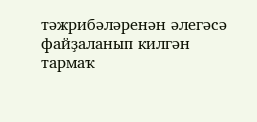тәжрибәләренән әлегәсә файҙаланып килгән тармаҡ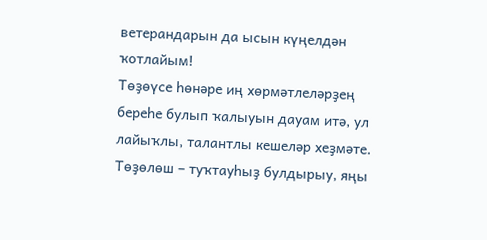ветерандарын да ысын күңелдән ҡотлайым!
Төҙөүсе һөнәре иң хөрмәтлеләрҙең береһе булып ҡалыуын дауам итә, ул лайыҡлы, талантлы кешеләр хеҙмәте. Төҙөлөш – туҡтауһыҙ булдырыу, яңы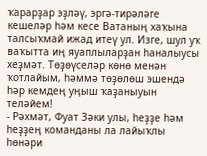ҡарарҙар эҙләү, эргә-тирәләге кешеләр һәм кесе Ватаның хаҡына талсыҡмай ижад итеү ул. Изге, шул уҡ ваҡытта иң яуаплыларҙан һаналыусы хеҙмәт. Төҙөүселәр көнө менән ҡотлайым, һәммә төҙөлөш эшендә һәр кемдең уңыш ҡаҙаныуын теләйем!
- Рәхмәт, Фуат Зәки улы, һеҙҙе һәм һеҙҙең команданы ла лайыҡлы һөнәри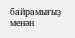байрамығыҙ менән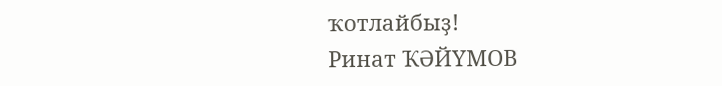ҡотлайбыҙ!
Ринат ҠӘЙҮМОВ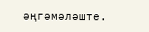әңгәмәләште.